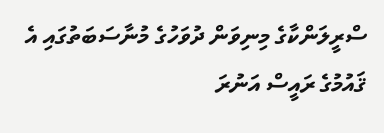ސްރީލަންކާގެ މިނިވަން ދުވަހުގެ މުނާސަބަތުގައި އެ ޤައުމުގެ ރައީސް އަނުރަ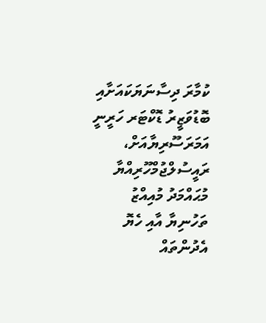ކުމާރަ ދިސާނަޔަކައަށާއި ބޮޑުވަޒީރު ޑޮކްޓަރ ހަރީނީ އަމަރަސޫރިޔާއަށް، ރައީސުލްޖުމްހޫރިއްޔާ މުޙައްމަދު މުއިއްޒު ތަހުނިޔާ އާއި ހެޔޮ އެދުންތައް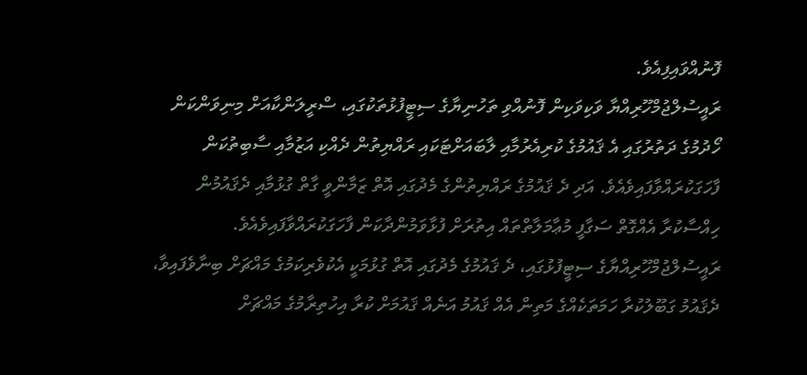ފޮނުއްވައިފިއެވެ.
ރައީސުލްޖުމްހޫރިއްޔާ ވަކިވަކިން ފޮނުއްވި ތަހުނިޔާގެ ސިޓީފުޅުތަކުގައި، ސްރީލަންކާއަށް މިނިވަންކަން ހޯދުމުގެ ދަތުރުގައި އެ ޤައުމުގެ ކުރިއެރުމާއި ލާބައަށްޓަކައި ރައްޔިތުން ދެއްކި އަޒުމާއި ސާބިތުކަން ފާހަގަކުރައްވާފައިވެއެވެ. އަދި ދެ ޤައުމުގެ ރައްޔިތުންގެ މެދުގައި އޮތް ޒަމާންވީ ގާތް ގުޅުމާއި ދެޤައުމުން ހިއްސާކުރާ އެއްގޮތް ސަގާފީ މުޢާމަލާތްތައް އިތުރަށް ފުޅާވަމުންދާކަން ފާހަގަކުރައްވާފައިވެއެވެ.
ރައީސުލްޖުމްހޫރިއްޔާގެ ސިޓީފުޅުގައި، ދެ ޤައުމުގެ މެދުގައި އޮތް ގުޅުމަކީ އެކުވެރިކަމުގެ މައްޗަށް ބިނާވެފައިވާ، ދެޤައުމު ގަބޫލުކުރާ ހަމަތަކެއްގެ މަތިން އެއް ޤައުމު އަނެއް ޤައުމަށް ކުރާ އިހުތިރާމުގެ މައްޗަށް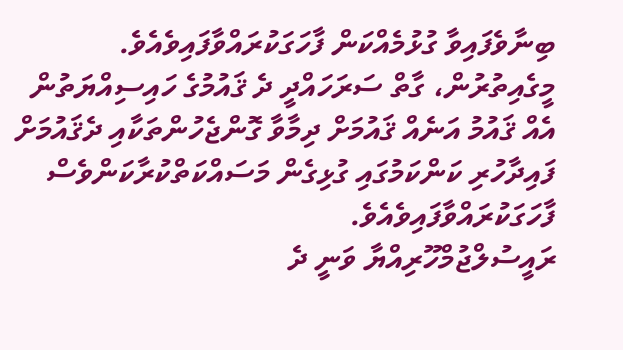ބިނާވެފައިވާ ގުޅުމެއްކަން ފާހަގަކުރައްވާފައިވެއެވެ. މީގެއިތުރުން، ގާތް ސަރަހައްދީ ދެ ޤައުމުގެ ހައިސިއްޔަތުން އެއް ޤައުމު އަނެއް ޤައުމަށް ދިމާވާ ގޮންޖެހުންތަކާއި ދެޤައުމަށް ފައިދާހުރި ކަންކަމުގައި ގުޅިގެން މަސައްކަތްކުރާކަންވެސް ފާހަގަކުރައްވާފައިވެއެވެ.
ރައީސުލްޖުމްހޫރިއްޔާ ވަނީ ދެ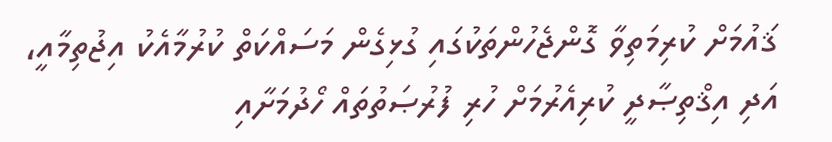ޤައުމަށް ކުރިމަތިވާ ގޮންޖެހުންތަކުގައި ގުޅިގެން މަސައްކަތް ކުރުމާއެކު އިޖުތިމާއީ، އަދި އިޤްތިޞާދީ ކުރިއެރުމަށް ހުރި ފުރުޞަތުތައް ހޯދުމަށާއި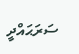ސަރަޙައްދީ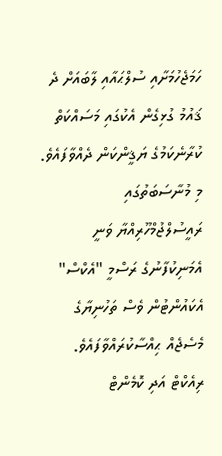ހަމަޖެހުމަށާއި ސުލްޙައާއި ލާބައަށް ދެ ޤައުމު ގުޅިގެން އެކުގައި މަސައްކަތް ކުރާނެކަމުގެ ޔަޤީންކަން ދެއްވާފައެވެ.
މި މުނާސަބަތުގައި ރައީސުލްޖުމްހޫރިއްޔާ ވަނީ އެމަނިކުފާނުގެ ރަސްމީ "އެކްސް" އެކައުންޓުން ވެސް ތަހުނިޔާގެ މެސެޖެއް ޙިއްސާކުރައްވާފައެވެ.
ރިއެކްޓް އަދި ކޮމެންޓް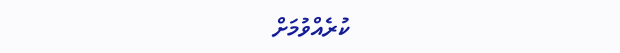ކުރެއްވުމަށް